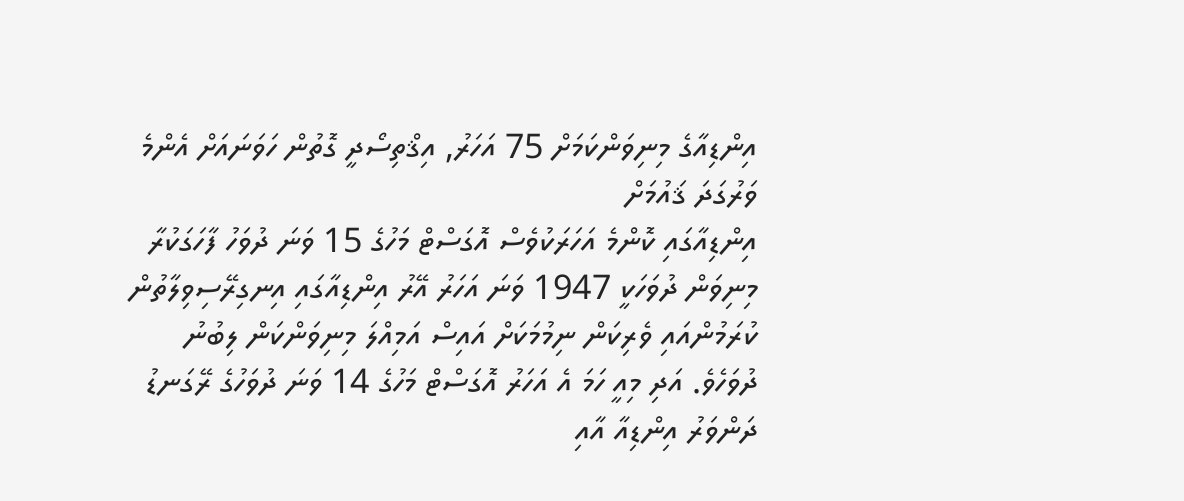އިންޑިއާގެ މިނިވަންކަމަށް 75 އަހަރު, އިޤްތިސޯދީ ގޮތުން ހަވަނައަށް އެންމެ ވަރުގަދަ ޤައުމަށް
އިންޑިއާގައި ކޮންމެ އަހަރަކުވެސް އޮގަސްޓް މަހުގެ 15 ވަނަ ދުވަހު ފާހަގަކުރާ މިނިވަން ދުވަހަކީ 1947 ވަނަ އަހަރު އޭރު އިންޑިއާގައި އިނގިރޭސިވިލާތުން ކުރަމުންއައި ވެރިކަން ނިމުމަކަށް އައިސް އަމިއްލަ މިނިވަންކަން ލިބުނު ދުވަހެވެ. އަދި މިއީ ހަމަ އެ އަހަރު އޮގަސްޓް މަހުގެ 14 ވަނަ ދުވަހުގެ ރޭގަނޑު ދަންވަރު އިންޑިއާ އާއި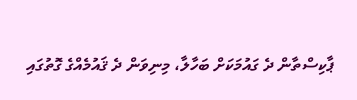ޕާކިސްތާން ދެ ގައުމަކަށް ބަހާލާ، މިނިވަން ދެ ޤައުމެއްގެ ގޮތުގައި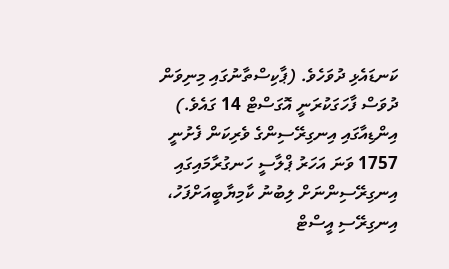ކަނޑައެޅި ދުވަހެވެ. (ޕާކިސްތާނުގައި މިނިވަން ދުވަސް ފާހަގަކުރަނީ އޮގަސްޓް 14 ގައެވެ.)
އިންޑިއާގައި އިނގިރޭސިންގެ ވެރިކަން ފެށުނީ 1757 ވަނަ އަހަރު ޕްލާސީ ހަނގުރާމައިގައި އިނގިރޭސިންނަށް ލިބުނު ކާމިޔާބީއަށްފަހު، އިނގިރޭސި އީސްޓް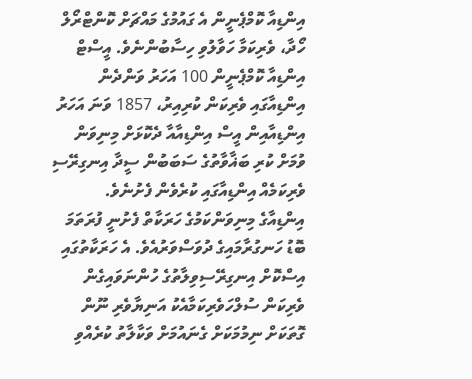އިންޑިއާ ކޮމްޕެނީން އެ ގައުމުގެ މައްޗަށް ކޮންޓްރޯލް ހޯދާ، ވެރިކަމާ ހަވާލުވި ހިސާބުންނެވެ. އީސްޓް އިންޑިއާ ކޮމްޕެނީން 100 އަހަރު ވަންދެން އިންޑިއާގައި ވެރިކަން ކުރިއިރު، 1857 ވަނަ އަހަރު އިންޑިއާއިން އީސް އިންޑިއާއާ ދެކޮޅަށް މިނިވަން ވުމަށް ކުރި ބަޣާވާތުގެ ސަބަބުން ސީދާ އިނގިރޭސި ވެރިކަމެއް އިންޑިއާގައި ކުރެވެން ފެށުނެވެ.
އިންޑިއާގެ މިނިވަންކަމުގެ ހަރަކާތް ފެށުނީ ފުރަތަމަ ބޮޑު ހަނގުރާމައިގެ ދުވަސްވަރުއެވެ. އެ ހަރަކާތުގައި އިސްކޮށް އިނގިރޭސިވިލާތުގެ ހުންނަވައިގެން ވެރިކަން ސުލްހަވެރިކަމާއެކު އަނިޔާވެރި ނޫން ގޮތަކަށް ނިމުމަކަށް ގެނައުމަށް ވަކާލާތު ކުރެއްވި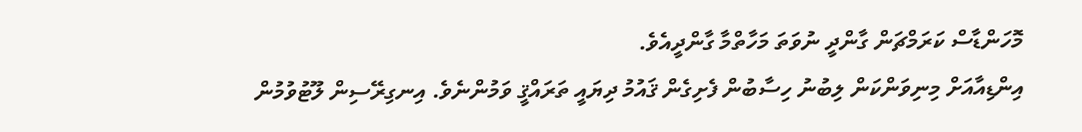މޮހަންޑާސް ކަރަމްޗަން ގާންދީ ނުވަތަ މަހާތްމާ ގާންދީއެވެ.
އިންޑިއާއަށް މިނިވަންކަން ލިބުނު ހިސާބުން ފެށިގެން ޤައުމު ދިޔައީ ތަރައްޤީ ވަމުންނެވެ. އިނގިރޭސިން ލޫޓުވުމުން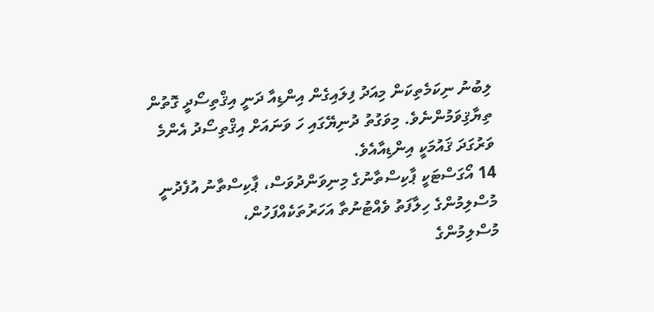ލިބުނު ނިކަމެތިކަން މިއަދު ފިލައިގެން އިންޑިއާ ދަނީ އިޤްތިސޯދީ ގޮތުން ތިޔާޤިވަމުންނެވެ. މިވަގުތު ދުނިޔޭގައި ހަ ވަނައަށް އިޤްތިސޯދު އެންމެ ވަރުގަދަ ޤައުމަކީ އިންޑިއާއެވެ.
14 އޯގަސްޓަކީ ޕާކިސްތާނުގެ މިނިވަންދުވަސް، ޕާކިސްތާނު އުފެދުނީ މުސްލިމުންގެ ހިލާފަތު ވެއްޓުނުތާ އަހަރުތަކެއްފަހުން،
މުސްލިމުންގެ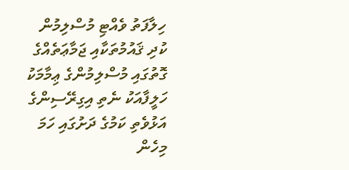ހިލާފަތު ވެއްޓި މުސްލިމުން ކުދި ޤައުމުތަކާއި ޖަމާޢަތެއްގެ ގޮތުގައި މުސްލިމުންގެ ޢިމާމަކު ހަލީފާއަކު ނެތި އިގިރޭސިންގެ އަޅުވެތި ކަމުގެ ދަށުގައި ހަމަ މިހެން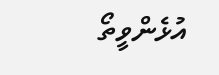އުޅެންވީތޯ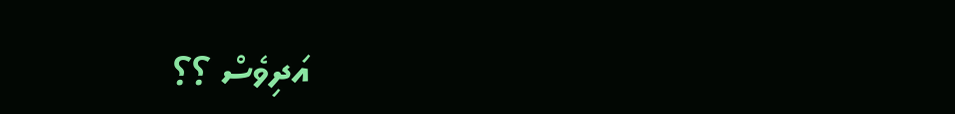އަދިވެސް ؟؟